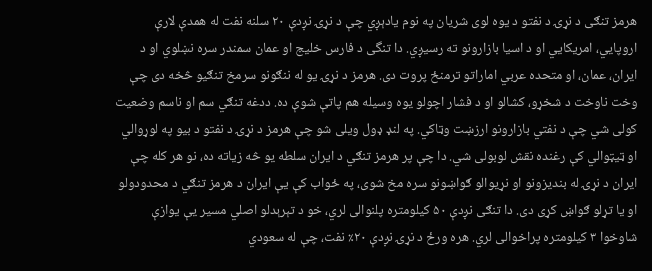هرمز تنګی د نړۍ د نفتو د یوه لوی شریان په نوم یادېږي چې د نړۍ نږدې ۲۰ سلنه نفت له همدې لارې اروپایي، امریکایي او د اسیا بازارونو ته رسیږي. دا تنگی د فارس خلیج او عمان سمندر سره نښلوي او د ایران، عمان، او متحده عربي اماراتو ترمنځ پروت دی. هرمز د نړۍ یو له ننګونو سرمخ تنګیو څخه دی چې وخت ناوخت د شخړو، کشالو او د فشار اچولو یوه وسیله هم پاتې شوې ده. ددغه تنګي سم او ناسم وضعیت کولی شي چې د نفتي بازارونو ارزښت وټاکي. په لنډ ډول ویلی شو چې هرمز د نړۍ د نفتو د بیو په لوړوالي او ټیټوالي کې رغنده نقش لوبولی شي. دا چې پر هرمز تنګي د ایران سلطه یو څه زیاته ده، نو هر کله چې ایران د نړۍ له بندیزونو او نړیوالو ګواښونو سره مخ شوی، په ځواب کې یې ایران د هرمز تنګي د محدودولو او یا تړلو ګواښ کړی دی. دا تنګی نږدې ۵۰ کیلومتره پلنوالی لري، خو د تېرېدلو اصلي مسیر یې یوازې شاوخوا ۳ کیلومتره پراخوالی لري. هره ورځ د نړۍ نږدې ۲۰٪ نفت، چې له سعودي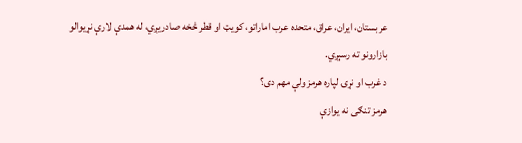عربستان، ایران، عراق، متحده عرب اماراتو، کویټ او قطر څخه صادریږي، له همدې لارې نړیوالو بازارونو ته رسېږي.
د غرب او نړۍ لپاره هرمز ولې مهم دی؟
هرمز تنګی نه یوازې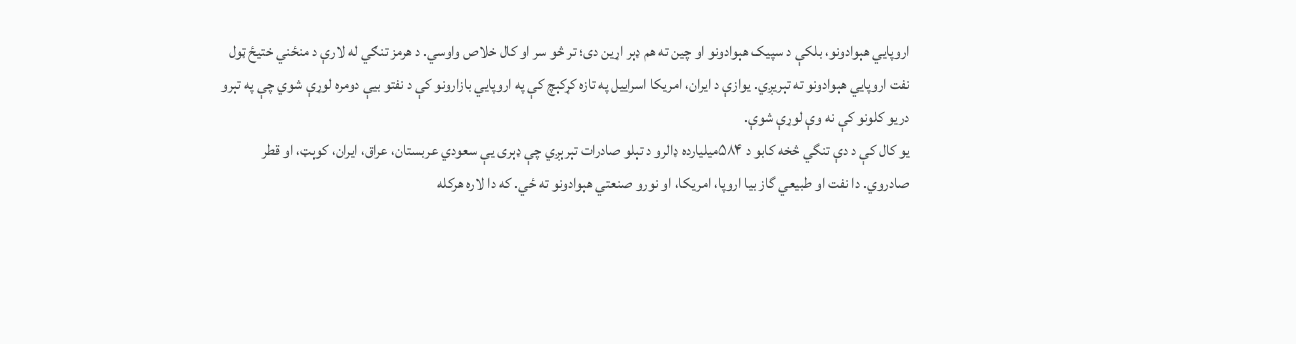اروپایي هېوادونو، بلکې د سپیک هېوادونو او چین ته هم ډېر اړین دی؛ تر څو سر او کال خلاص واوسي. د هرمز تنګي له لارې د منځني ختیځ ټول نفت اروپایي هېوادونو ته تېریږي. یوازې د ایران، امریکا اسراییل په تازه کړکېچ کې په اروپایي بازارونو کې د نفتو بیې دومره لوړې شوي چې په تېرو دریو کلونو کې نه وې لوړې شوې.
یو کال کې د دې تنگي څخه کابو د ۵۸۴میلیارده ډالرو د تېلو صادرات تېرېږي چې ډېری یې سعودي عربستان، عراق، ایران، کوېټ، او قطر صادروي. دا نفت او طبیعي گاز بیا اروپا، امریکا، او نورو صنعتي هېوادونو ته ځي. که دا لاره هرکله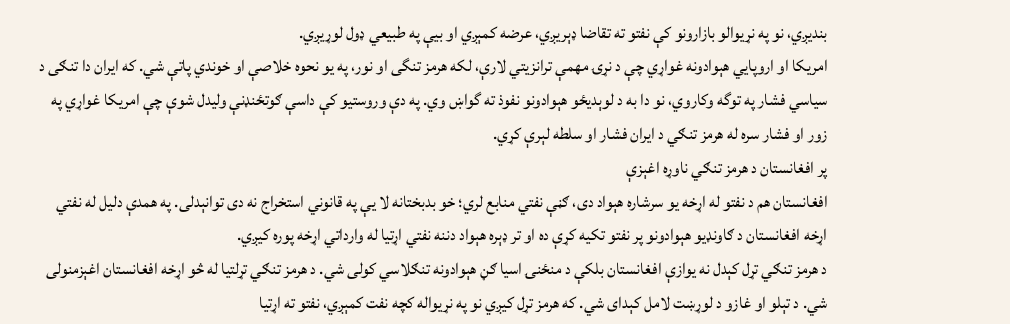بندیږي، نو په نړیوالو بازارونو کې نفتو ته تقاضا ډېریږي، عرضه کمېږي او بیې په طبیعي ډول لوړیږي.
امریکا او اروپايي هېوادونه غواړي چې د نړۍ مهمې ترانزیتي لارې، لکه هرمز تنگی او نور، په یو نحوه خلاصې او خوندي پاتې شي. که ایران دا تنګی د سیاسي فشار په توگه وکاروي، نو دا به د لوېدیځو هېوادونو نفوذ ته گواښ وي. په دې وروستیو کې داسې ګوتځنډنې ولیدل شوې چې امریکا غواړي په زور او فشار سره له هرمز تنګي د ایران فشار او سلطه لېرې کړي.
پر افغانستان د هرمز تنګي ناوړه اغېزې
افغانستان هم د نفتو له اړخه یو سرشاره هېواد دی، ګڼې نفتي منابع لري؛ خو بدبختانه لا یې په قانوني استخراج نه دی توانېدلی. په همدې دلیل له نفتي اړخه افغانستان د ګاونډیو هېوادونو پر نفتو تکیه کړې ده او تر ډېره هېواد دننه نفتي اړتیا له وارداتي اړخه پوره کیږي.
د هرمز تنګي تړل کېدل نه یوازې افغانستان بلکې د منځنۍ اسیا ګڼ هېوادونه تنګلاسي کولی شي. د هرمز تنګي تړلتیا له څو اړخه افغانستان اغېزمنولی شي. د تېلو او غازو د لوړښت لامل کېدای شي. که هرمز تړل کیږي نو په نړیواله کچه نفت کمېږي، نفتو ته اړتیا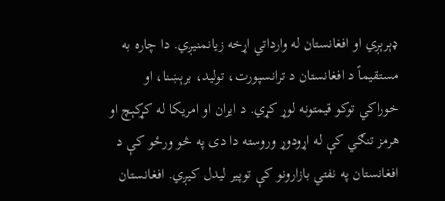ډېرېږي او افغانستان له وارداتي اړخه زیانمنیږي. دا چاره به مستقیماً د افغانستان د ترانسپورت، تولید، برېښنا، او خوراکي توکو قیمتونه لوړ کړي. د ایران او امریکا له کړکېچ او هرمز تنګي کې له اړودوړ وروسته دا دی په څو ورځو کې د افغانستان په نفتي بازارونو کې توپیر لیدل کیږي. افغانستان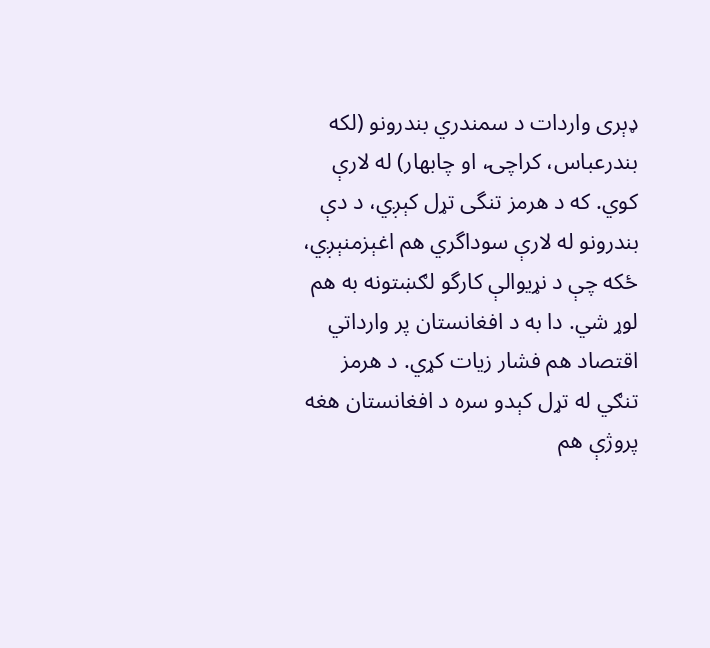ډېری واردات د سمندري بندرونو (لکه بندرعباس، کراچۍ، او چابهار) له لارې کوي. که د هرمز تنگی تړل کېږي، د دې بندرونو له لارې سوداگري هم اغېزمنېږي، ځکه چې د نړیوالې کارگو لګښتونه به هم لوړ شي. دا به د افغانستان پر وارداتي اقتصاد هم فشار زیات کړي. د هرمز تنګي له تړل کېدو سره د افغانستان هغه پروژې هم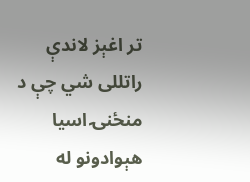تر اغېز لاندې راتللی شي چې د منځنۍ اسیا هېوادونو له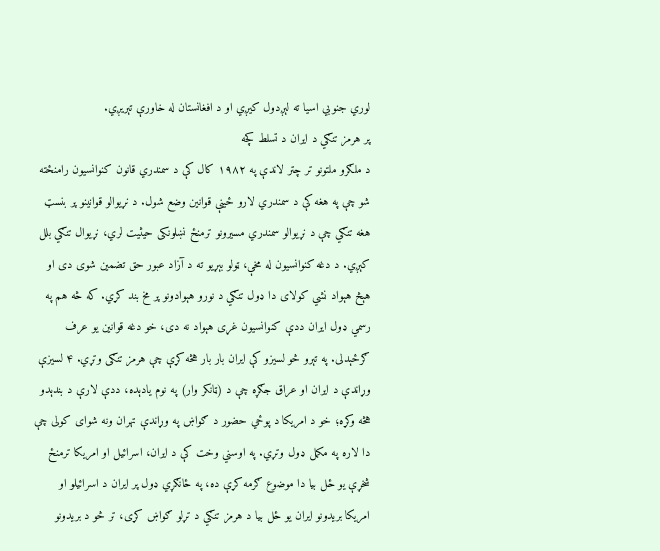لوري جنوبي اسیا ته لېږدول کیږي او د افغانستان له خاورې تېريږي.
پر هرمز تنګي د ایران د تسلط کچه
د ملګرو ملتونو تر چتر لاندې په ۱۹۸۲ کال کې د سمندري قانون کنوانسیون رامنځته شو چې په هغه کې د سمندري لارو ځینې قوانین وضع شول. د نړیوالو قوانینو پر بنسټ هغه تنګي چې د نړیوالو سمندري مسیرونو ترمنځ نښلونکی حیثیت لري، نړیوال تنګي بلل کېږي. د دغه کنوانسیون له مخې، ټولو بېړیو ته د آزاد عبور حق تضمین شوی دی او هېڅ هېواد نشي کولای دا ډول تنګي د نورو هېوادونو پر مخ بند کړي. که څه هم په رسمي ډول ایران ددې کنوانسیون غړی هېواد نه دی، خو دغه قوانین یو عرف ګرځېدلی. په تېرو څو لسیزو کې ایران بار بار هڅه کړې چې هرمز تنګی وتړي. ۴ لسیزې وړاندې د ایران او عراق جګړه چې د (ټانکر وار) په نوم یادېده، ددې لارې د بندېدو هڅه وکړه؛ خو د امریکا د پوځي حضور د ګواښ په وړاندې تهران ونه شوای کولی چې دا لاره په مکمل ډول وتړي. په اوسني وخت کې د ایران، اسرائیل او امریکا ترمنځ شخړې یو ځل بیا دا موضوع ګرمه کړې ده، په ځانګړي ډول پر ایران د اسرائیلو او امریکا بریدونو ایران یو ځل بیا د هرمز تنګي د تړلو ګواښ کړی، تر څو د بریدونو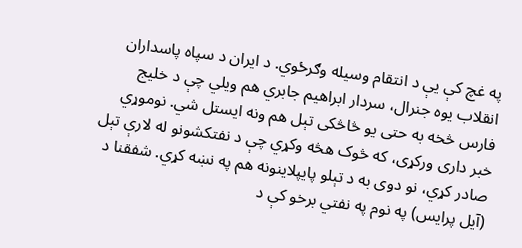په غچ کې یې د انتقام وسیله وګرځوي. د ایران د سپاه پاسداران انقلاب یوه جنرال، سردار ابراهیم جابري هم ویلي چې د خلیج فارس څخه به حتی یو څاڅکی تېل هم ونه ایستل شي. نوموړي خبر داری ورکړی، که څوک هڅه وکړي چې د نفتکشونو له لارې تېل صادر کړي، نو دوی به د تېلو پایپلاینونه هم په نښه کړي. شفقنا د (آیل پرایس) په نوم په نفتي برخو کې د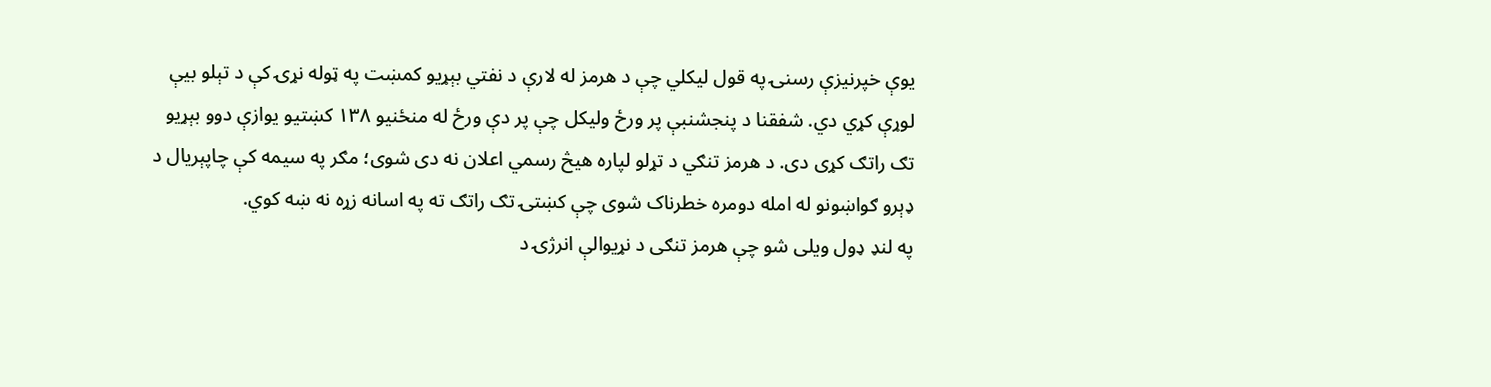یوې خپرنیزې رسنۍ په قول لیکلي چې د هرمز له لارې د نفتي بېړیو کمښت په ټوله نړۍ کې د تېلو بیې لوړې کړي دي. شفقنا د پنجشنبې پر ورځ ولیکل چې پر دې ورځ له منځنیو ۱۳۸ کښتیو یوازې دوو بېړیو تګ راتګ کړی دی. د هرمز تنګي د تړلو لپاره هیڅ رسمي اعلان نه دی شوی؛ مګر په سیمه کې چاپېریال د ډېرو ګواښونو له امله دومره خطرناک شوی چې کښتۍ تګ راتګ ته په اسانه زړه نه ښه کوي.
په لنډ ډول ویلی شو چې هرمز تنګی د نړیوالې انرژۍ د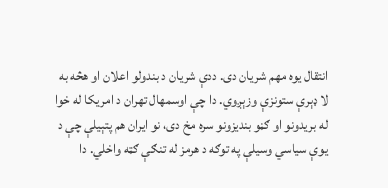انتقال یوه مهم شریان دی. ددې شریان د بندولو اعلان او هڅه به لا ډېرې ستونزې وزېږوي. دا چې اوسمهال تهران د امریکا له خوا له بریدونو او ګڼو بندیزونو سره مخ دی، نو ایران هم پتېیلې چې د یوې سیاسي وسیلې په توګه د هرمز له تنګې ګټه واخلي. دا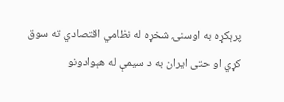پرېکړه به اوسنۍ شخړه له نظامي اقتصادي ته سوق کړي او حتی ایران به د سیمې له هېوادونو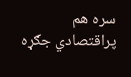سره هم پراقتصادي جګړه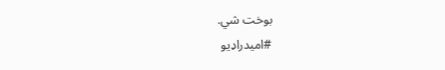بوخت شي.
#امیدراډيو